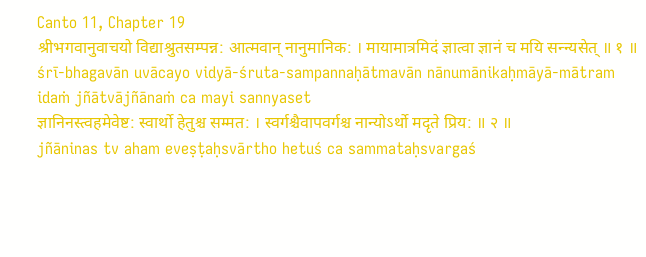Canto 11, Chapter 19
श्रीभगवानुवाचयो विद्याश्रुतसम्पन्न: आत्मवान् नानुमानिक: । मायामात्रमिदं ज्ञात्वा ज्ञानं च मयि सन्न्यसेत् ॥ १ ॥
śrī-bhagavān uvācayo vidyā-śruta-sampannaḥātmavān nānumānikaḥmāyā-mātram idaṁ jñātvājñānaṁ ca mayi sannyaset
ज्ञानिनस्त्वहमेवेष्ट: स्वार्थो हेतुश्च सम्मत: । स्वर्गश्चैवापवर्गश्च नान्योऽर्थो मदृते प्रिय: ॥ २ ॥
jñāninas tv aham eveṣṭaḥsvārtho hetuś ca sammataḥsvargaś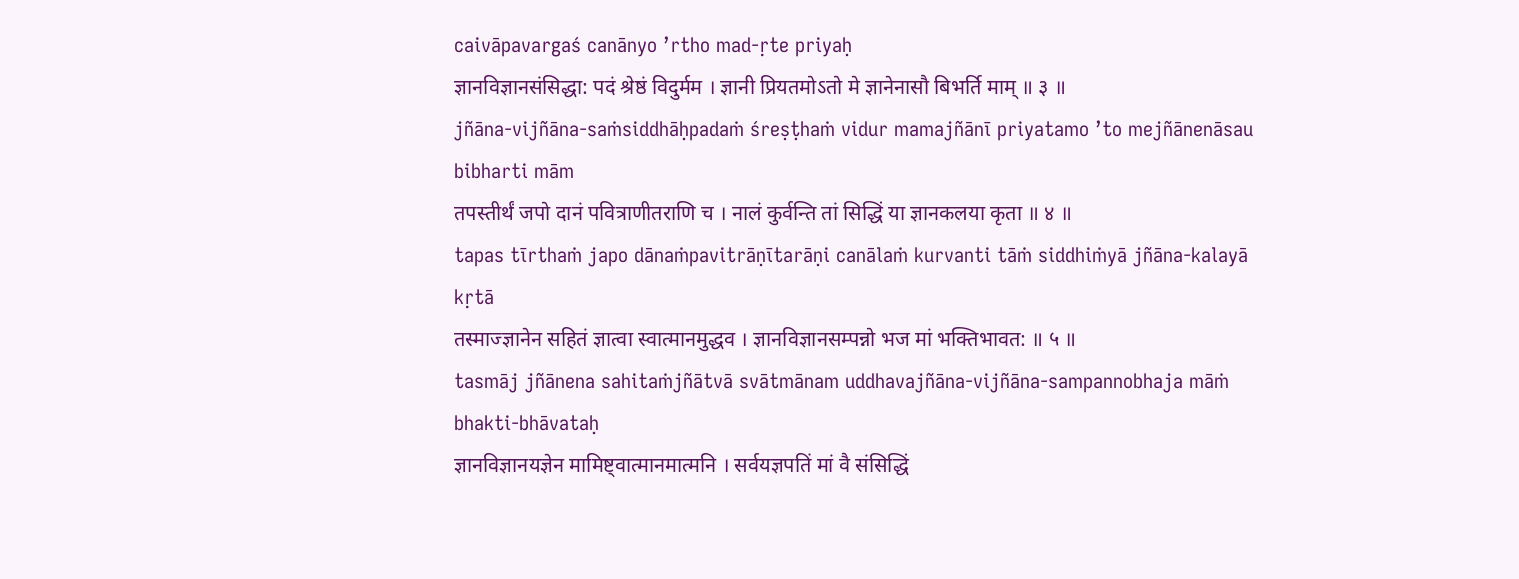caivāpavargaś canānyo ’rtho mad-ṛte priyaḥ
ज्ञानविज्ञानसंसिद्धा: पदं श्रेष्ठं विदुर्मम । ज्ञानी प्रियतमोऽतो मे ज्ञानेनासौ बिभर्ति माम् ॥ ३ ॥
jñāna-vijñāna-saṁsiddhāḥpadaṁ śreṣṭhaṁ vidur mamajñānī priyatamo ’to mejñānenāsau bibharti mām
तपस्तीर्थं जपो दानं पवित्राणीतराणि च । नालं कुर्वन्ति तां सिद्धिं या ज्ञानकलया कृता ॥ ४ ॥
tapas tīrthaṁ japo dānaṁpavitrāṇītarāṇi canālaṁ kurvanti tāṁ siddhiṁyā jñāna-kalayā kṛtā
तस्माज्ज्ञानेन सहितं ज्ञात्वा स्वात्मानमुद्धव । ज्ञानविज्ञानसम्पन्नो भज मां भक्तिभावत: ॥ ५ ॥
tasmāj jñānena sahitaṁjñātvā svātmānam uddhavajñāna-vijñāna-sampannobhaja māṁ bhakti-bhāvataḥ
ज्ञानविज्ञानयज्ञेन मामिष्ट्वात्मानमात्मनि । सर्वयज्ञपतिं मां वै संसिद्धिं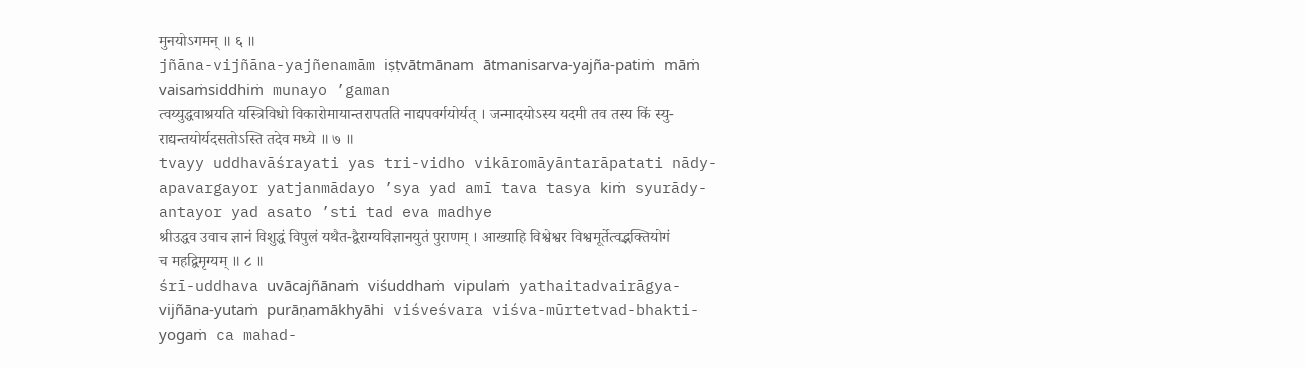मुनयोऽगमन् ॥ ६ ॥
jñāna-vijñāna-yajñenamām iṣṭvātmānam ātmanisarva-yajña-patiṁ māṁ vaisaṁsiddhiṁ munayo ’gaman
त्वय्युद्धवाश्रयति यस्त्रिविधो विकारोमायान्तरापतति नाद्यपवर्गयोर्यत् । जन्मादयोऽस्य यदमी तव तस्य किं स्यु-राद्यन्तयोर्यदसतोऽस्ति तदेव मध्ये ॥ ७ ॥
tvayy uddhavāśrayati yas tri-vidho vikāromāyāntarāpatati nādy-apavargayor yatjanmādayo ’sya yad amī tava tasya kiṁ syurādy-antayor yad asato ’sti tad eva madhye
श्रीउद्धव उवाच ज्ञानं विशुद्धं विपुलं यथैत-द्वैराग्यविज्ञानयुतं पुराणम् । आख्याहि विश्वेश्वर विश्वमूर्तेत्वद्भक्तियोगं च महद्विमृग्यम् ॥ ८ ॥
śrī-uddhava uvācajñānaṁ viśuddhaṁ vipulaṁ yathaitadvairāgya-vijñāna-yutaṁ purāṇamākhyāhi viśveśvara viśva-mūrtetvad-bhakti-yogaṁ ca mahad-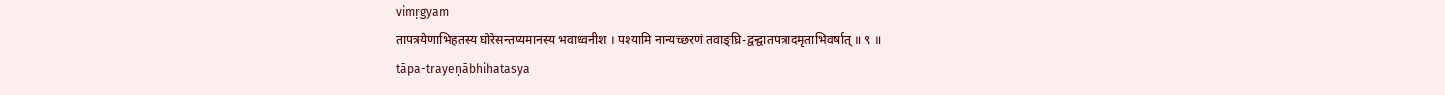vimṛgyam
तापत्रयेणाभिहतस्य घोरेसन्तप्यमानस्य भवाध्वनीश । पश्यामि नान्यच्छरणं तवाङ्घ्रि-द्वन्द्वातपत्रादमृताभिवर्षात् ॥ ९ ॥
tāpa-trayeṇābhihatasya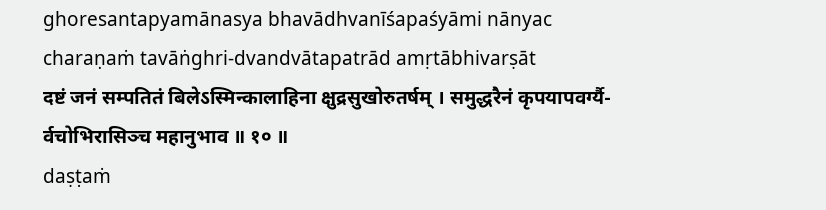ghoresantapyamānasya bhavādhvanīśapaśyāmi nānyac charaṇaṁ tavāṅghri-dvandvātapatrād amṛtābhivarṣāt
दष्टं जनं सम्पतितं बिलेऽस्मिन्कालाहिना क्षुद्रसुखोरुतर्षम् । समुद्धरैनं कृपयापवर्ग्यै-र्वचोभिरासिञ्च महानुभाव ॥ १० ॥
daṣṭaṁ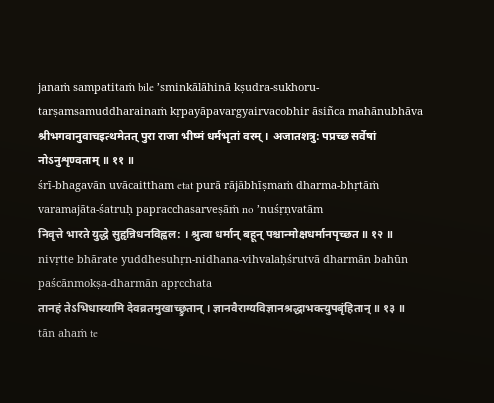janaṁ sampatitaṁ bile ’sminkālāhinā kṣudra-sukhoru-tarṣamsamuddharainaṁ kṛpayāpavargyairvacobhir āsiñca mahānubhāva
श्रीभगवानुवाचइत्थमेतत् पुरा राजा भीष्मं धर्मभृतां वरम् । अजातशत्रु: पप्रच्छ सर्वेषां नोऽनुशृण्वताम् ॥ ११ ॥
śrī-bhagavān uvācaittham etat purā rājābhīṣmaṁ dharma-bhṛtāṁ varamajāta-śatruḥ papracchasarveṣāṁ no ’nuśṛṇvatām
निवृत्ते भारते युद्धे सुहृन्निधनविह्वल: । श्रुत्वा धर्मान् बहून् पश्चान्मोक्षधर्मानपृच्छत ॥ १२ ॥
nivṛtte bhārate yuddhesuhṛn-nidhana-vihvalaḥśrutvā dharmān bahūn paścānmokṣa-dharmān apṛcchata
तानहं तेऽभिधास्यामि देवव्रतमुखाच्छ्रुतान् । ज्ञानवैराग्यविज्ञानश्रद्धाभक्त्युपबृंहितान् ॥ १३ ॥
tān ahaṁ te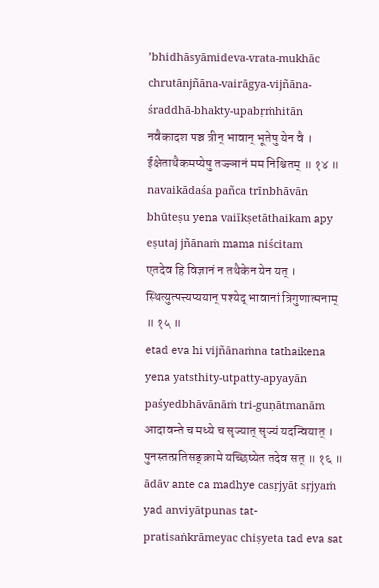’bhidhāsyāmideva-vrata-mukhāc chrutānjñāna-vairāgya-vijñāna-śraddhā-bhakty-upabṛṁhitān
नवैकादश पञ्च त्रीन् भावान् भूतेषु येन वै । ईक्षेताथैकमप्येषु तज्ज्ञानं मम निश्चितम् ॥ १४ ॥
navaikādaśa pañca trīnbhāvān bhūteṣu yena vaiīkṣetāthaikam apy eṣutaj jñānaṁ mama niścitam
एतदेव हि विज्ञानं न तथैकेन येन यत् । स्थित्युत्पत्त्यप्ययान् पश्येद् भावानां त्रिगुणात्मनाम् ॥ १५ ॥
etad eva hi vijñānaṁna tathaikena yena yatsthity-utpatty-apyayān paśyedbhāvānāṁ tri-guṇātmanām
आदावन्ते च मध्ये च सृज्यात् सृज्यं यदन्वियात् । पुनस्तत्प्रतिसङ्क्रामे यच्छिष्येत तदेव सत् ॥ १६ ॥
ādāv ante ca madhye casṛjyāt sṛjyaṁ yad anviyātpunas tat-pratisaṅkrāmeyac chiṣyeta tad eva sat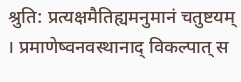श्रुति: प्रत्यक्षमैतिह्यमनुमानं चतुष्टयम् । प्रमाणेष्वनवस्थानाद् विकल्पात् स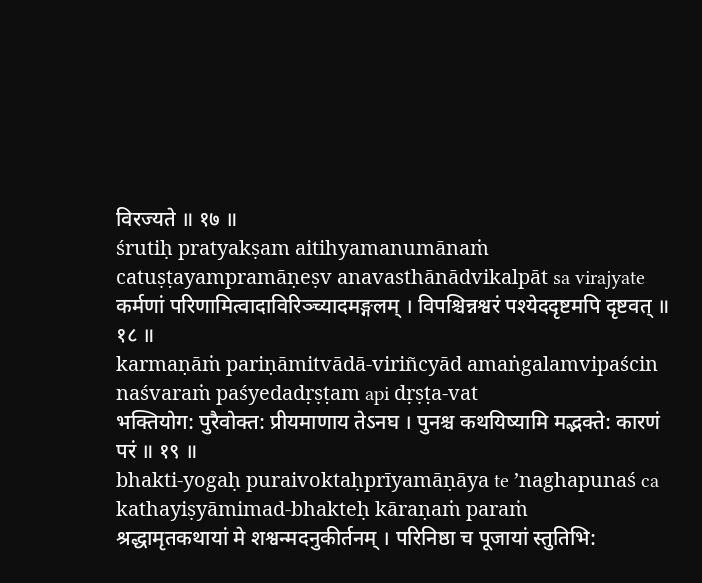विरज्यते ॥ १७ ॥
śrutiḥ pratyakṣam aitihyamanumānaṁ catuṣṭayampramāṇeṣv anavasthānādvikalpāt sa virajyate
कर्मणां परिणामित्वादाविरिञ्च्यादमङ्गलम् । विपश्चिन्नश्वरं पश्येददृष्टमपि दृष्टवत् ॥ १८ ॥
karmaṇāṁ pariṇāmitvādā-viriñcyād amaṅgalamvipaścin naśvaraṁ paśyedadṛṣṭam api dṛṣṭa-vat
भक्तियोग: पुरैवोक्त: प्रीयमाणाय तेऽनघ । पुनश्च कथयिष्यामि मद्भक्ते: कारणं परं ॥ १९ ॥
bhakti-yogaḥ puraivoktaḥprīyamāṇāya te ’naghapunaś ca kathayiṣyāmimad-bhakteḥ kāraṇaṁ paraṁ
श्रद्धामृतकथायां मे शश्वन्मदनुकीर्तनम् । परिनिष्ठा च पूजायां स्तुतिभि: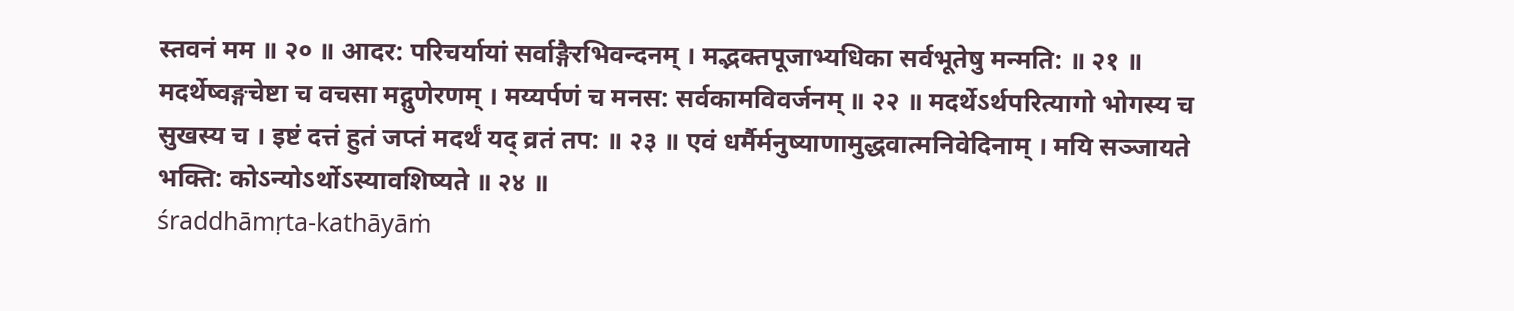स्तवनं मम ॥ २० ॥ आदर: परिचर्यायां सर्वाङ्गैरभिवन्दनम् । मद्भक्तपूजाभ्यधिका सर्वभूतेषु मन्मति: ॥ २१ ॥ मदर्थेष्वङ्गचेष्टा च वचसा मद्गुणेरणम् । मय्यर्पणं च मनस: सर्वकामविवर्जनम् ॥ २२ ॥ मदर्थेऽर्थपरित्यागो भोगस्य च सुखस्य च । इष्टं दत्तं हुतं जप्तं मदर्थं यद् व्रतं तप: ॥ २३ ॥ एवं धर्मैर्मनुष्याणामुद्धवात्मनिवेदिनाम् । मयि सञ्जायते भक्ति: कोऽन्योऽर्थोऽस्यावशिष्यते ॥ २४ ॥
śraddhāmṛta-kathāyāṁ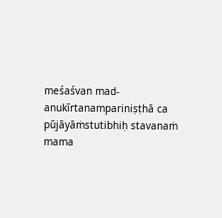meśaśvan mad-anukīrtanampariniṣṭhā ca pūjāyāṁstutibhiḥ stavanaṁ mama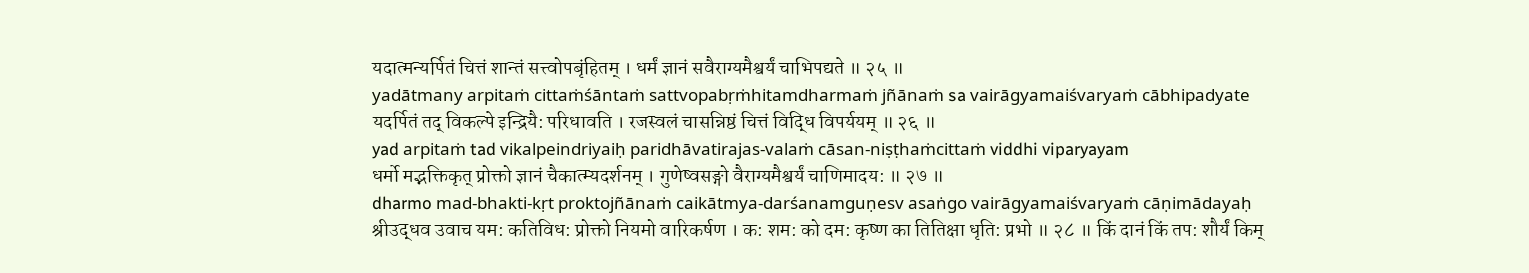यदात्मन्यर्पितं चित्तं शान्तं सत्त्वोपबृंहितम् । धर्मं ज्ञानं सवैराग्यमैश्वर्यं चाभिपद्यते ॥ २५ ॥
yadātmany arpitaṁ cittaṁśāntaṁ sattvopabṛṁhitamdharmaṁ jñānaṁ sa vairāgyamaiśvaryaṁ cābhipadyate
यदर्पितं तद् विकल्पे इन्द्रियै: परिधावति । रजस्वलं चासन्निष्ठं चित्तं विद्धि विपर्ययम् ॥ २६ ॥
yad arpitaṁ tad vikalpeindriyaiḥ paridhāvatirajas-valaṁ cāsan-niṣṭhaṁcittaṁ viddhi viparyayam
धर्मो मद्भक्तिकृत् प्रोक्तो ज्ञानं चैकात्म्यदर्शनम् । गुणेष्वसङ्गो वैराग्यमैश्वर्यं चाणिमादय: ॥ २७ ॥
dharmo mad-bhakti-kṛt proktojñānaṁ caikātmya-darśanamguṇesv asaṅgo vairāgyamaiśvaryaṁ cāṇimādayaḥ
श्रीउद्धव उवाच यम: कतिविध: प्रोक्तो नियमो वारिकर्षण । क: शम: को दम: कृष्ण का तितिक्षा धृति: प्रभो ॥ २८ ॥ किं दानं किं तप: शौर्यं किम्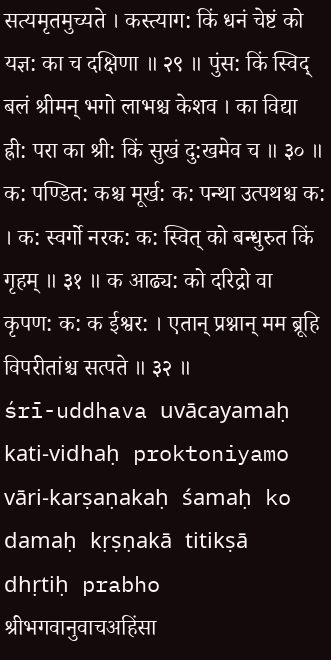सत्यमृतमुच्यते । कस्त्याग: किं धनं चेष्टं को यज्ञ: का च दक्षिणा ॥ २९ ॥ पुंस: किं स्विद् बलं श्रीमन् भगो लाभश्च केशव । का विद्या ह्री: परा का श्री: किं सुखं दु:खमेव च ॥ ३० ॥ क: पण्डित: कश्च मूर्ख: क: पन्था उत्पथश्च क: । क: स्वर्गो नरक: क: स्वित् को बन्धुरुत किं गृहम् ॥ ३१ ॥ क आढ्य: को दरिद्रो वा कृपण: क: क ईश्वर: । एतान् प्रश्नान् मम ब्रूहि विपरीतांश्च सत्पते ॥ ३२ ॥
śrī-uddhava uvācayamaḥ kati-vidhaḥ proktoniyamo vāri-karṣaṇakaḥ śamaḥ ko damaḥ kṛṣṇakā titikṣā dhṛtiḥ prabho
श्रीभगवानुवाचअहिंसा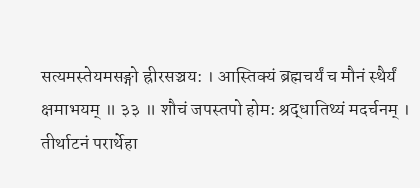सत्यमस्तेयमसङ्गो ह्रीरसञ्चय: । आस्तिक्यं ब्रह्मचर्यं च मौनं स्थैर्यं क्षमाभयम् ॥ ३३ ॥ शौचं जपस्तपो होम: श्रद्धातिथ्यं मदर्चनम् । तीर्थाटनं परार्थेहा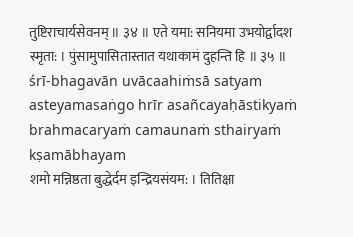तुष्टिराचार्यसेवनम् ॥ ३४ ॥ एते यमा: सनियमा उभयोर्द्वादश स्मृता: । पुंसामुपासितास्तात यथाकामं दुहन्ति हि ॥ ३५ ॥
śrī-bhagavān uvācaahiṁsā satyam asteyamasaṅgo hrīr asañcayaḥāstikyaṁ brahmacaryaṁ camaunaṁ sthairyaṁ kṣamābhayam
शमो मन्निष्ठता बुद्धेर्दम इन्द्रियसंयम: । तितिक्षा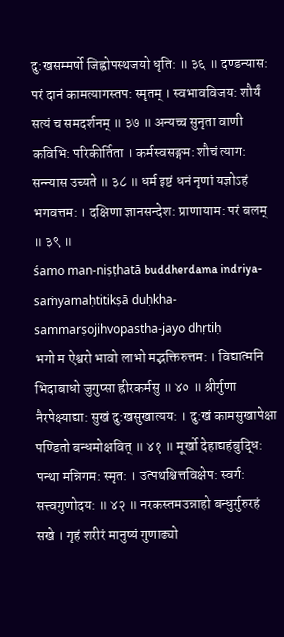दु:खसम्मर्षो जिह्वोपस्थजयो धृति: ॥ ३६ ॥ दण्डन्यास: परं दानं कामत्यागस्तप: स्मृतम् । स्वभावविजय: शौर्यं सत्यं च समदर्शनम् ॥ ३७ ॥ अन्यच्च सुनृता वाणी कविभि: परिकीर्तिता । कर्मस्वसङ्गम: शौचं त्याग: सन्न्यास उच्यते ॥ ३८ ॥ धर्म इष्टं धनं नृणां यज्ञोऽहं भगवत्तम: । दक्षिणा ज्ञानसन्देश: प्राणायाम: परं बलम् ॥ ३९ ॥
śamo man-niṣṭhatā buddherdama indriya-saṁyamaḥtitikṣā duḥkha-sammarṣojihvopastha-jayo dhṛtiḥ
भगो म ऐश्वरो भावो लाभो मद्भक्तिरुत्तम: । विद्यात्मनि भिदाबाधो जुगुप्सा ह्रीरकर्मसु ॥ ४० ॥ श्रीर्गुणा नैरपेक्ष्याद्या: सुखं दु:खसुखात्यय: । दु:खं कामसुखापेक्षा पण्डितो बन्धमोक्षवित् ॥ ४१ ॥ मूर्खो देहाद्यहंबुद्धि: पन्था मन्निगम: स्मृत: । उत्पथश्चित्तविक्षेप: स्वर्ग: सत्त्वगुणोदय: ॥ ४२ ॥ नरकस्तमउन्नाहो बन्धुर्गुरुरहं सखे । गृहं शरीरं मानुष्यं गुणाढ्यो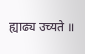ह्याढ्य उच्यते ॥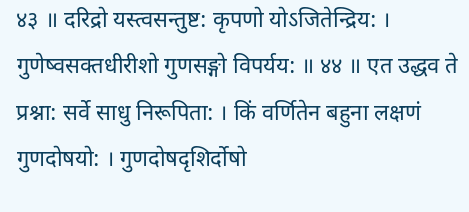४३ ॥ दरिद्रो यस्त्वसन्तुष्ट: कृपणो योऽजितेन्द्रिय: । गुणेष्वसक्तधीरीशो गुणसङ्गो विपर्यय: ॥ ४४ ॥ एत उद्धव ते प्रश्ना: सर्वे साधु निरूपिता: । किं वर्णितेन बहुना लक्षणं गुणदोषयो: । गुणदोषदृशिर्दोषो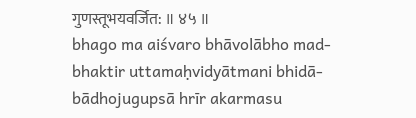गुणस्तूभयवर्जित: ॥ ४५ ॥
bhago ma aiśvaro bhāvolābho mad-bhaktir uttamaḥvidyātmani bhidā-bādhojugupsā hrīr akarmasu